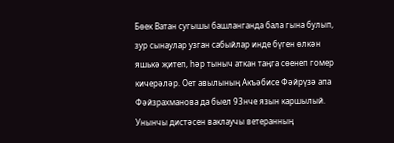Бөек Ватан сугышы башланганда бала гына булып, зур сынаулар узган сабыйлар инде бүген өлкән яшькә җитеп, һәр тыныч аткан таңга сөенеп гомер кичерәләр. Оет авылының Акъәбисе Фәйрүзә апа Фәйзрахманова да быел 93нче язын каршылый. Унынчы дистәсен ваклаучы ветеранның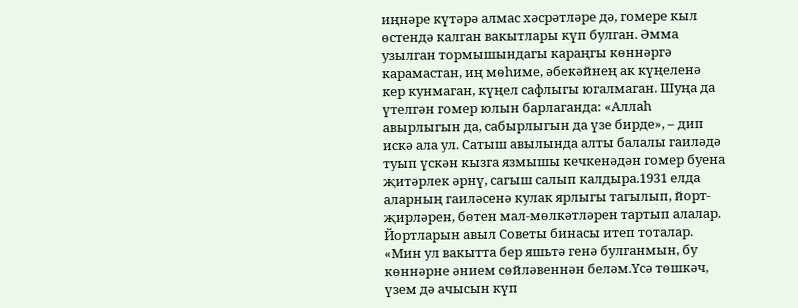иңнәре күтәрә алмас хәсрәтләре дә, гомере кыл өстендә калган вакытлары күп булган. Әмма узылган тормышындагы караңгы көннәргә карамастан, иң мөһиме, әбекәйнең ак күңеленә кер кунмаган, күңел сафлыгы югалмаган. Шуңа да үтелгән гомер юлын барлаганда: «Аллаһ авырлыгын да, сабырлыгын да үзе бирде», – дип искә ала ул. Сатыш авылында алты балалы гаиләдә туып үскән кызга язмышы кечкенәдән гомер буена җитәрлек әрнү, сагыш салып калдыра.1931 елда аларның гаиләсенә кулак ярлыгы тагылып, йорт-җирләрен, бөтен мал-мөлкәтләрен тартып алалар. Йортларын авыл Советы бинасы итеп тоталар. «Мин ул вакытта бер яшьтә генә булганмын, бу көннәрне әнием сөйләвеннән беләм.Үсә төшкәч, үзем дә ачысын күп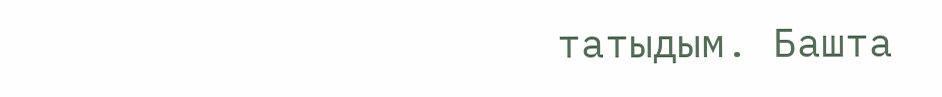татыдым. Башта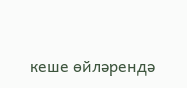кеше өйләрендә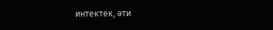интектек, әти